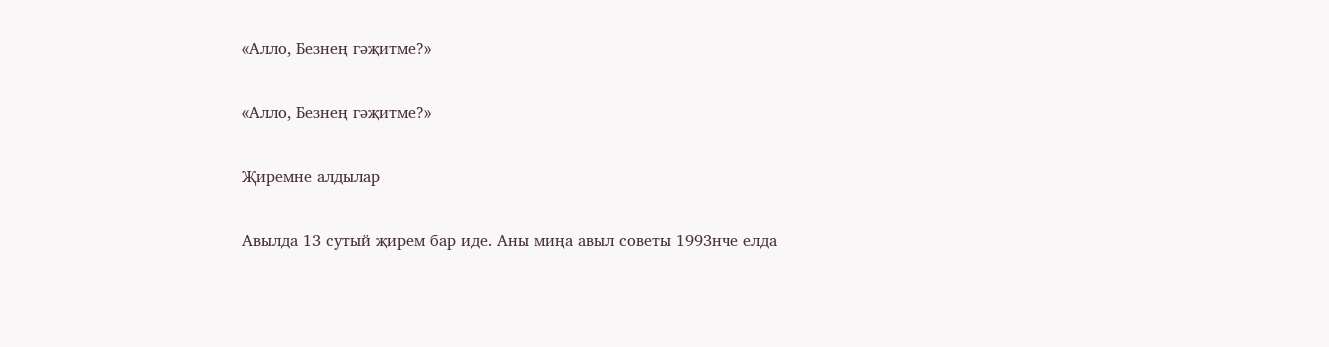«Алло, Безнең гәҗитме?»

«Алло, Безнең гәҗитме?»

Җиремне алдылар

Авылда 13 сутый җирем бар иде. Аны миңа авыл советы 1993нче елда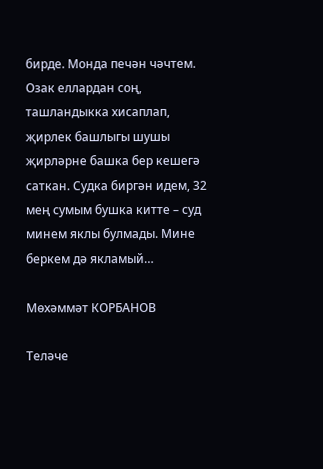бирде. Монда печән чәчтем. Озак еллардан соң, ташландыкка хисаплап, җирлек башлыгы шушы җирләрне башка бер кешегә саткан. Судка биргән идем, 32 мең сумым бушка китте – суд минем яклы булмады. Мине беркем дә якламый…

Мөхәммәт КОРБАНОВ

Теләче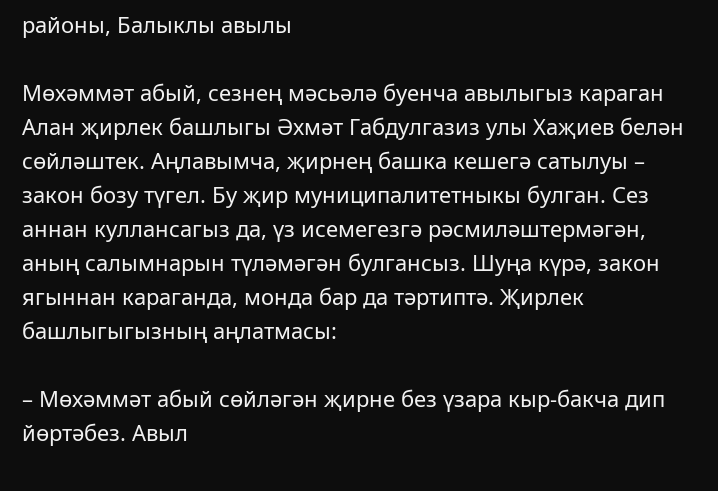районы, Балыклы авылы

Мөхәммәт абый, сезнең мәсьәлә буенча авылыгыз караган Алан җирлек башлыгы Әхмәт Габдулгазиз улы Хаҗиев белән сөйләштек. Аңлавымча, җирнең башка кешегә сатылуы – закон бозу түгел. Бу җир муниципалитетныкы булган. Сез аннан куллансагыз да, үз исемегезгә рәсмиләштермәгән, аның салымнарын түләмәгән булгансыз. Шуңа күрә, закон ягыннан караганда, монда бар да тәртиптә. Җирлек башлыгыгызның аңлатмасы:

– Мөхәммәт абый сөйләгән җирне без үзара кыр-бакча дип йөртәбез. Авыл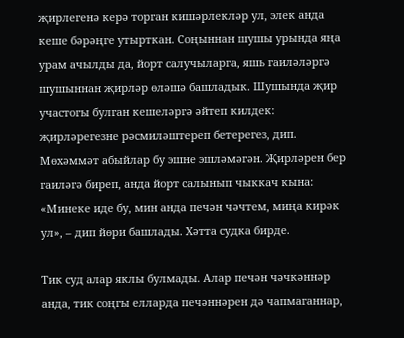җирлегенә керә торган кишәрлекләр ул, элек анда кеше бәрәңге утырткан. Соңыннан шушы урында яңа урам ачылды да, йорт салучыларга, яшь гаиләләргә шушыннан җирләр өләшә башладык. Шушында җир участогы булган кешеләргә әйтеп килдек: җирләрегезне рәсмиләштереп бетерегез, дип. Мөхәммәт абыйлар бу эшне эшләмәгән. Җирләрен бер гаиләгә биреп, анда йорт салынып чыккач кына: «Минеке иде бу, мин анда печән чәчтем, миңа кирәк ул», – дип йөри башлады. Хәтта судка бирде.

Тик суд алар яклы булмады. Алар печән чәчкәннәр анда, тик соңгы елларда печәннәрен дә чапмаганнар,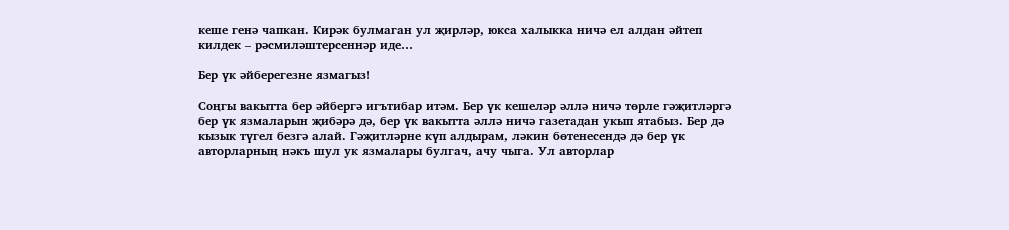кеше генә чапкан. Кирәк булмаган ул җирләр, юкса халыкка ничә ел алдан әйтеп килдек – рәсмиләштерсеннәр иде…

Бер үк әйберегезне язмагыз!

Соңгы вакытта бер әйбергә игътибар итәм. Бер үк кешеләр әллә ничә төрле гәҗитләргә бер үк язмаларын җибәрә дә, бер үк вакытта әллә ничә газетадан укып ятабыз. Бер дә кызык түгел безгә алай. Гәҗитләрне күп алдырам, ләкин бөтенесендә дә бер үк авторларның нәкъ шул ук язмалары булгач, ачу чыга. Ул авторлар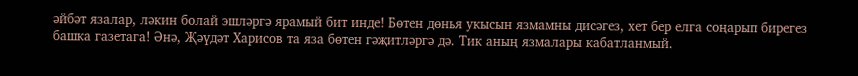әйбәт язалар, ләкин болай эшләргә ярамый бит инде! Бөтен дөнья укысын язмамны дисәгез, хет бер елга соңарып бирегез башка газетага! Әнә, Җәүдәт Харисов та яза бөтен гәҗитләргә дә. Тик аның язмалары кабатланмый.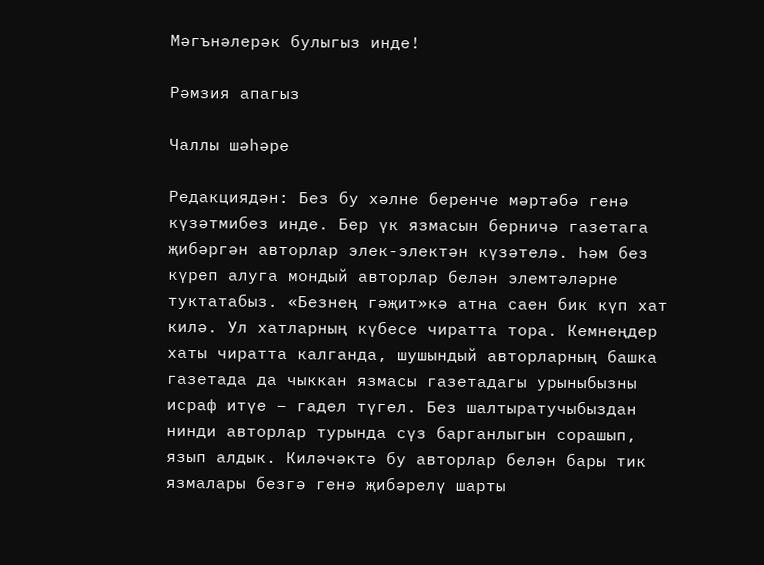Мәгънәлерәк булыгыз инде!

Рәмзия апагыз

Чаллы шәһәре

Редакциядән: Без бу хәлне беренче мәртәбә генә күзәтмибез инде. Бер үк язмасын берничә газетага җибәргән авторлар элек-электән күзәтелә. Һәм без күреп алуга мондый авторлар белән элемтәләрне туктатабыз. «Безнең гәҗит»кә атна саен бик күп хат килә. Ул хатларның күбесе чиратта тора. Кемнеңдер хаты чиратта калганда, шушындый авторларның башка газетада да чыккан язмасы газетадагы урыныбызны исраф итүе – гадел түгел. Без шалтыратучыбыздан нинди авторлар турында сүз барганлыгын сорашып, язып алдык. Киләчәктә бу авторлар белән бары тик язмалары безгә генә җибәрелү шарты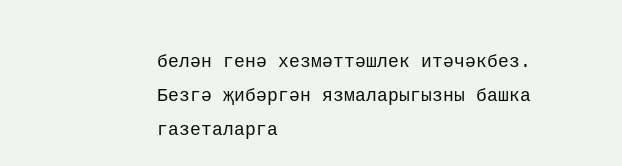белән генә хезмәттәшлек итәчәкбез. Безгә җибәргән язмаларыгызны башка газеталарга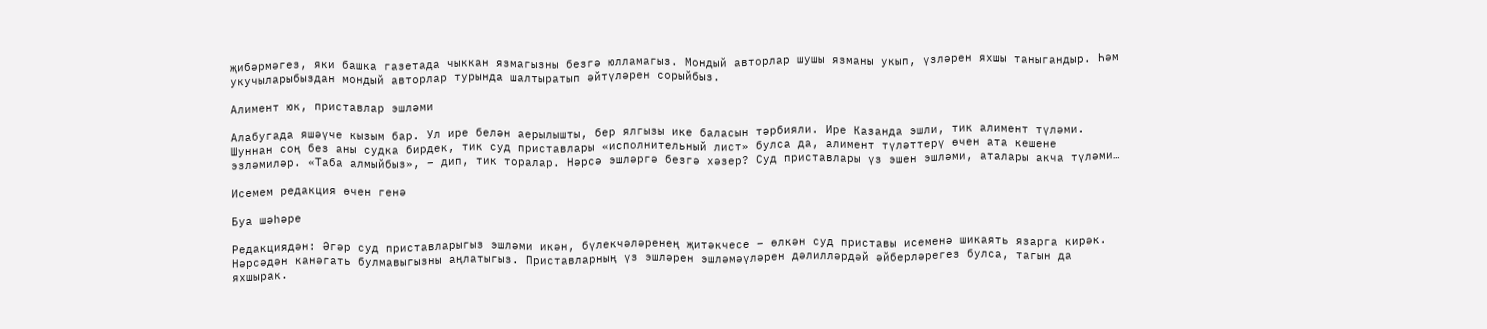җибәрмәгез, яки башка газетада чыккан язмагызны безгә юлламагыз. Мондый авторлар шушы язманы укып, үзләрен яхшы таныгандыр. Һәм укучыларыбыздан мондый авторлар турында шалтыратып әйтүләрен сорыйбыз.

Алимент юк, приставлар эшләми

Алабугада яшәүче кызым бар. Ул ире белән аерылышты, бер ялгызы ике баласын тәрбияли. Ире Казанда эшли, тик алимент түләми. Шуннан соң без аны судка бирдек, тик суд приставлары «исполнительный лист» булса да, алимент түләттерү өчен ата кешене эзләмиләр. «Таба алмыйбыз», – дип, тик торалар. Нәрсә эшләргә безгә хәзер? Суд приставлары үз эшен эшләми, аталары акча түләми…

Исемем редакция өчен генә

Буа шәһәре

Редакциядән: Әгәр суд приставларыгыз эшләми икән, бүлекчәләренең җитәкчесе – өлкән суд приставы исеменә шикаять язарга кирәк. Нәрсәдән канәгать булмавыгызны аңлатыгыз. Приставларның үз эшләрен эшләмәүләрен дәлилләрдәй әйберләрегез булса, тагын да яхшырак.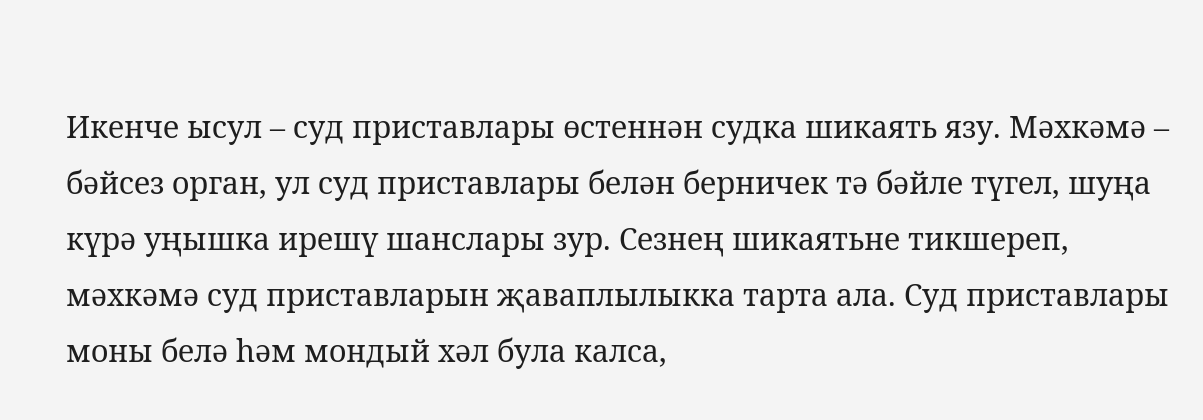Икенче ысул – суд приставлары өстеннән судка шикаять язу. Мәхкәмә – бәйсез орган, ул суд приставлары белән берничек тә бәйле түгел, шуңа күрә уңышка ирешү шанслары зур. Сезнең шикаятьне тикшереп, мәхкәмә суд приставларын җаваплылыкка тарта ала. Суд приставлары моны белә һәм мондый хәл була калса,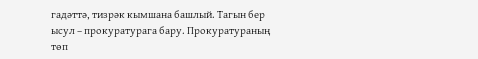гадәттә, тизрәк кымшана башлый. Тагын бер ысул – прокуратурага бару. Прокуратураның төп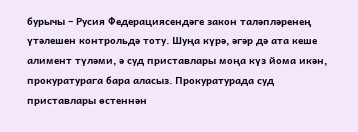бурычы – Русия Федерациясендәге закон таләпләренең үтәлешен контрольдә тоту. Шуңа күрә, әгәр дә ата кеше алимент түләми, ә суд приставлары моңа күз йома икән, прокуратурага бара аласыз. Прокуратурада суд приставлары өстеннән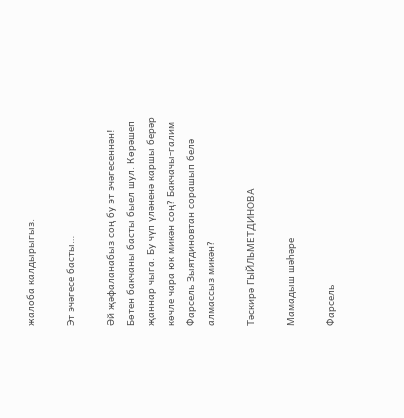жалоба калдырыгыз.

Эт эчәгесе басты…

Әй җәфаланабыз соң бу эт эчәгесеннән! Бөтен бакчаны басты быел шул. Көрәшеп җаннар чыга. Бу чүп үләненә каршы берәр көчле чара юк микән соң? Бакчачы-галим Фарсель Зыятдиновтан сорашып белә алмассыз микән?

Тәскирә ГЫЙЛЬМЕТДИНОВА

Мамадыш шәһәре

Фарсель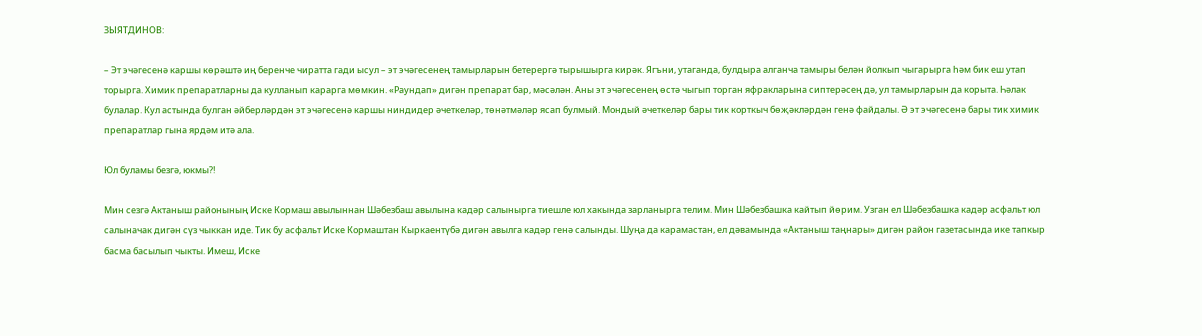ЗЫЯТДИНОВ:

– Эт эчәгесенә каршы көрәштә иң беренче чиратта гади ысул – эт эчәгесенең тамырларын бетерергә тырышырга кирәк. Ягъни, утаганда, булдыра алганча тамыры белән йолкып чыгарырга һәм бик еш утап торырга. Химик препаратларны да кулланып карарга мөмкин. «Раундап» дигән препарат бар, мәсәлән. Аны эт эчәгесенең өстә чыгып торган яфракларына сиптерәсең дә, ул тамырларын да корыта. Һәлак булалар. Кул астында булган әйберләрдән эт эчәгесенә каршы ниндидер әчеткеләр, төнәтмәләр ясап булмый. Мондый әчеткеләр бары тик корткыч бөҗәкләрдән генә файдалы. Ә эт эчәгесенә бары тик химик препаратлар гына ярдәм итә ала.

Юл буламы безгә, юкмы?!

Мин сезгә Актаныш районының Иске Кормаш авылыннан Шәбезбаш авылына кадәр салынырга тиешле юл хакында зарланырга телим. Мин Шәбезбашка кайтып йөрим. Узган ел Шәбезбашка кадәр асфальт юл салыначак дигән сүз чыккан иде. Тик бу асфальт Иске Кормаштан Кыркаентүбә дигән авылга кадәр генә салынды. Шуңа да карамастан, ел дәвамында «Актаныш таңнары» дигән район газетасында ике тапкыр басма басылып чыкты. Имеш, Иске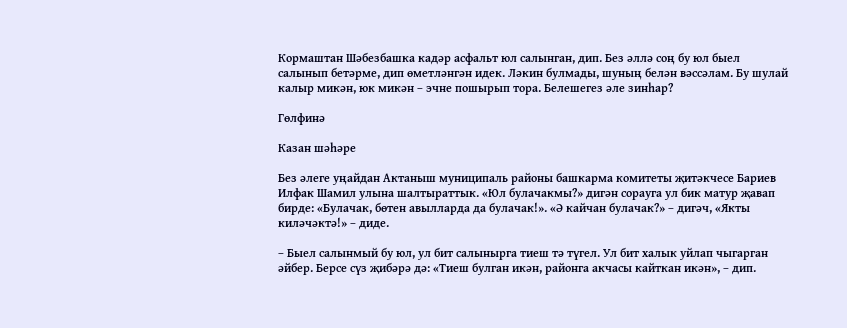Кормаштан Шәбезбашка кадәр асфальт юл салынган, дип. Без әллә соң бу юл быел салынып бетәрме, дип өметләнгән идек. Ләкин булмады, шуның белән вәссәлам. Бу шулай калыр микән, юк микән – эчне пошырып тора. Белешегез әле зинһар?

Гөлфинә

Казан шәһәре

Без әлеге уңайдан Актаныш муниципаль районы башкарма комитеты җитәкчесе Бариев Илфак Шамил улына шалтыраттык. «Юл булачакмы?» дигән сорауга ул бик матур җавап бирде: «Булачак, бөтен авылларда да булачак!». «Ә кайчан булачак?» – дигәч, «Якты киләчәктә!» – диде.

– Быел салынмый бу юл, ул бит салынырга тиеш тә түгел. Ул бит халык уйлап чыгарган әйбер. Берсе сүз җибәрә дә: «Тиеш булган икән, районга акчасы кайткан икән», – дип.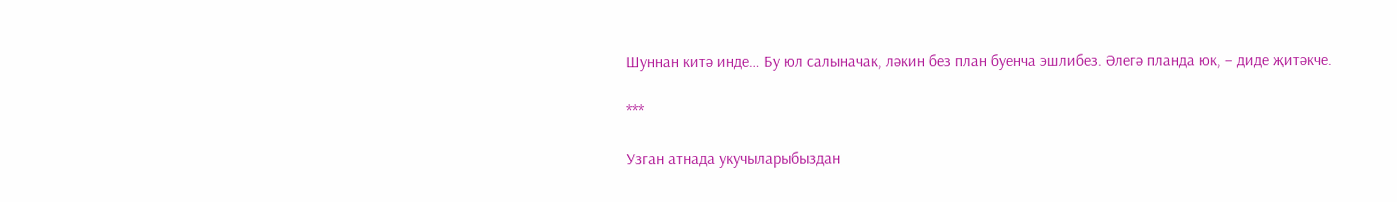Шуннан китә инде… Бу юл салыначак, ләкин без план буенча эшлибез. Әлегә планда юк, – диде җитәкче.

***

Узган атнада укучыларыбыздан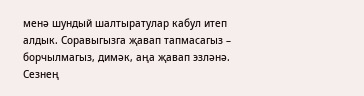менә шундый шалтыратулар кабул итеп алдык. Соравыгызга җавап тапмасагыз – борчылмагыз, димәк, аңа җавап эзләнә. Сезнең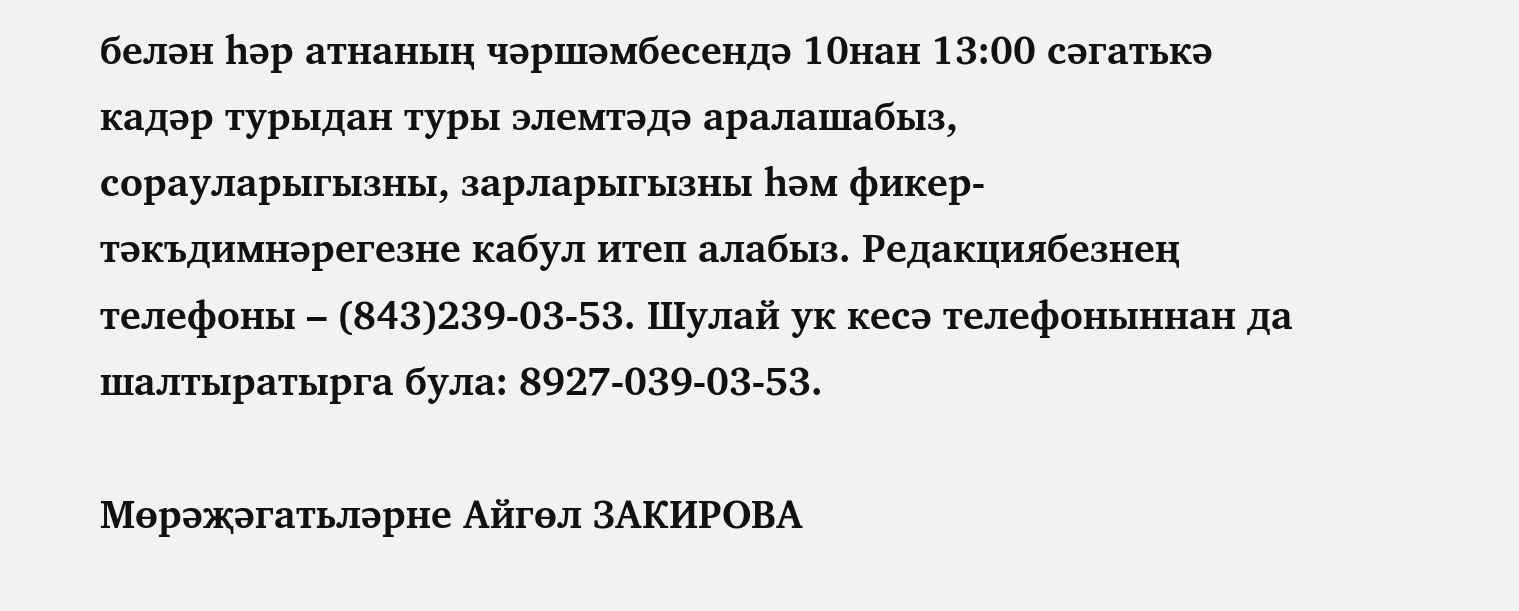белән һәр атнаның чәршәмбесендә 10нан 13:00 сәгатькә кадәр турыдан туры элемтәдә аралашабыз, сорауларыгызны, зарларыгызны һәм фикер-тәкъдимнәрегезне кабул итеп алабыз. Редакциябезнең телефоны – (843)239-03-53. Шулай ук кесә телефоныннан да шалтыратырга була: 8927-039-03-53.

Мөрәҗәгатьләрне Айгөл ЗАКИРОВА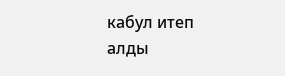кабул итеп алды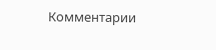Комментарии